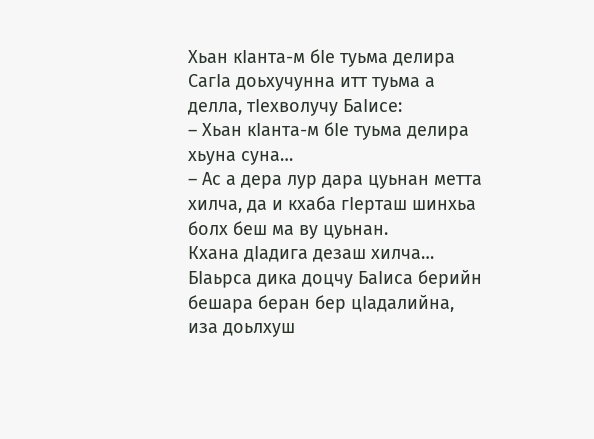Хьан кIанта-м бIе туьма делира
СагIа доьхучунна итт туьма а делла, тIехволучу БаIисе:
– Хьан кIанта-м бIе туьма делира хьуна суна…
– Ас а дера лур дара цуьнан метта хилча, да и кхаба гIерташ шинхьа болх беш ма ву цуьнан.
Кхана дIадига дезаш хилча…
БIаьрса дика доцчу БаIиса берийн бешара беран бер цIадалийна, иза доьлхуш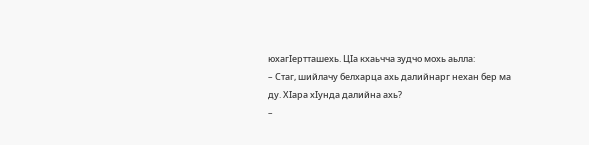юхагIертташехь. ЦIа кхаьчча зудчо мохь аьлла:
– Стаг, шийлачу белхарца ахь далийнарг нехан бер ма ду. ХIара хIунда далийна ахь?
–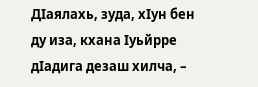ДIаялахь, зуда, хIун бен ду иза, кхана Iуьйрре дIадига дезаш хилча, –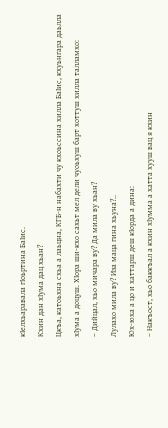кIелхьаравала гIоьртина БаIис.
Кхин дан хIума дац хьан?
Цкъа, катоьхна схьа а лаьцна, КГБ-н набахти чу кхоьссина хилла БаIис, кхуьнгара даьлла хIума а доцуш. ХIора ши-кхо сахьт мел дели чуоьхуш барт хоттуш хилла талламхо:
– Дийцал, хьо мичара ву? Да мила ву хьан?
Лулахо мила ву? Иза маца гина хьуна?..
Юх-юха а цо и хаттарш деш кIорда а дина:
– Накъост, хьо баккъал а кхин хIумма а хатта хууш вац я кхин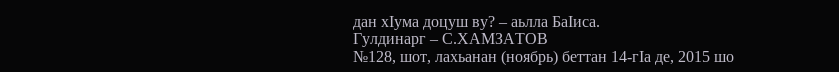дан хIума доцуш ву? – аьлла БаIиса.
Гулдинарг – С.ХАМЗАТОВ
№128, шот, лахьанан (ноябрь) беттан 14-гIа де, 2015 шо